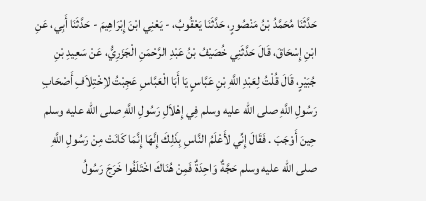حَدَّثَنَا مُحَمَّدُ بْنُ مَنْصُورٍ، حَدَّثَنَا يَعْقُوبُ، - يَعْنِي ابْنَ إِبْرَاهِيمَ - حَدَّثَنَا أَبِي، عَنِ ابْنِ إِسْحَاقَ، قَالَ حَدَّثَنِي خُصَيْفُ بْنُ عَبْدِ الرَّحْمَنِ الْجَزَرِيُّ، عَنْ سَعِيدِ بْنِ جُبَيْرٍ، قَالَ قُلْتُ لِعَبْدِ اللَّهِ بْنِ عَبَّاسٍ يَا أَبَا الْعَبَّاسِ عَجِبْتُ لاِخْتِلاَفِ أَصْحَابِ رَسُولِ اللَّهِ صلى الله عليه وسلم فِي إِهْلاَلِ رَسُولِ اللَّهِ صلى الله عليه وسلم حِينَ أَوْجَبَ . فَقَالَ إِنِّي لأَعْلَمُ النَّاسِ بِذَلِكَ إِنَّهَا إِنَّمَا كَانَتْ مِنْ رَسُولِ اللَّهِ صلى الله عليه وسلم حَجَّةٌ وَاحِدَةٌ فَمِنْ هُنَاكَ اخْتَلَفُوا خَرَجَ رَسُولُ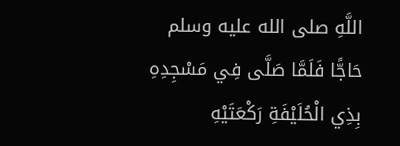اللَّهِ صلى الله عليه وسلم حَاجًّا فَلَمَّا صَلَّى فِي مَسْجِدِهِ بِذِي الْحُلَيْفَةِ رَكْعَتَيْهِ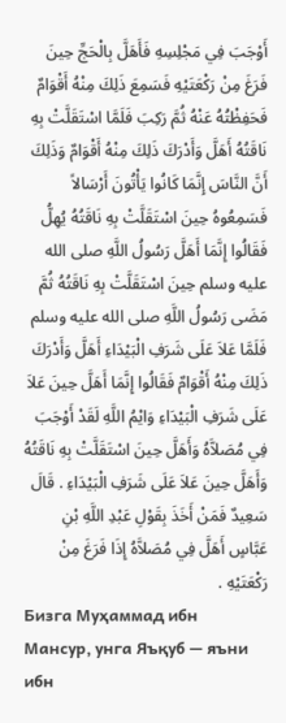أَوْجَبَ فِي مَجْلِسِهِ فَأَهَلَّ بِالْحَجِّ حِينَ فَرَغَ مِنْ رَكْعَتَيْهِ فَسَمِعَ ذَلِكَ مِنْهُ أَقْوَامٌ فَحَفِظْتُهُ عَنْهُ ثُمَّ رَكِبَ فَلَمَّا اسْتَقَلَّتْ بِهِ نَاقَتُهُ أَهَلَّ وَأَدْرَكَ ذَلِكَ مِنْهُ أَقْوَامٌ وَذَلِكَ أَنَّ النَّاسَ إِنَّمَا كَانُوا يَأْتُونَ أَرْسَالاً فَسَمِعُوهُ حِينَ اسْتَقَلَّتْ بِهِ نَاقَتُهُ يُهِلُّ فَقَالُوا إِنَّمَا أَهَلَّ رَسُولُ اللَّهِ صلى الله عليه وسلم حِينَ اسْتَقَلَّتْ بِهِ نَاقَتُهُ ثُمَّ مَضَى رَسُولُ اللَّهِ صلى الله عليه وسلم فَلَمَّا عَلاَ عَلَى شَرَفِ الْبَيْدَاءِ أَهَلَّ وَأَدْرَكَ ذَلِكَ مِنْهُ أَقْوَامٌ فَقَالُوا إِنَّمَا أَهَلَّ حِينَ عَلاَ عَلَى شَرَفِ الْبَيْدَاءِ وَايْمُ اللَّهِ لَقَدْ أَوْجَبَ فِي مُصَلاَّهُ وَأَهَلَّ حِينَ اسْتَقَلَّتْ بِهِ نَاقَتُهُ وَأَهَلَّ حِينَ عَلاَ عَلَى شَرَفِ الْبَيْدَاءِ . قَالَ سَعِيدٌ فَمَنْ أَخَذَ بِقَوْلِ عَبْدِ اللَّهِ بْنِ عَبَّاسٍ أَهَلَّ فِي مُصَلاَّهُ إِذَا فَرَغَ مِنْ رَكْعَتَيْهِ .
Бизга Муҳаммад ибн Мансур, унга Яъқуб — яъни ибн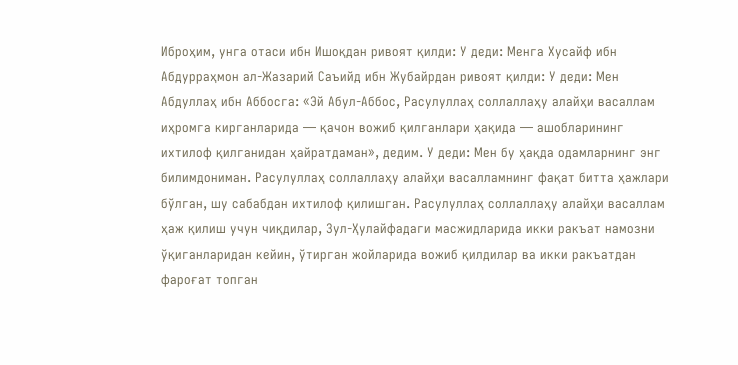Иброҳим, унга отаси ибн Ишоқдан ривоят қилди: У деди: Менга Хусайф ибн Абдурраҳмон ал-Жазарий Саъийд ибн Жубайрдан ривоят қилди: У деди: Мен Абдуллаҳ ибн Аббосга: «Эй Абул-Аббос, Расулуллаҳ соллаллаҳу алайҳи васаллам иҳромга кирганларида — қачон вожиб қилганлари ҳақида — ашобларининг ихтилоф қилганидан ҳайратдаман», дедим. У деди: Мен бу ҳақда одамларнинг энг билимдониман. Расулуллаҳ соллаллаҳу алайҳи васалламнинг фақат битта ҳажлари бўлган, шу сабабдан ихтилоф қилишган. Расулуллаҳ соллаллаҳу алайҳи васаллам ҳаж қилиш учун чиқдилар, Зул-Ҳулайфадаги масжидларида икки ракъат намозни ўқиганларидан кейин, ўтирган жойларида вожиб қилдилар ва икки ракъатдан фароғат топган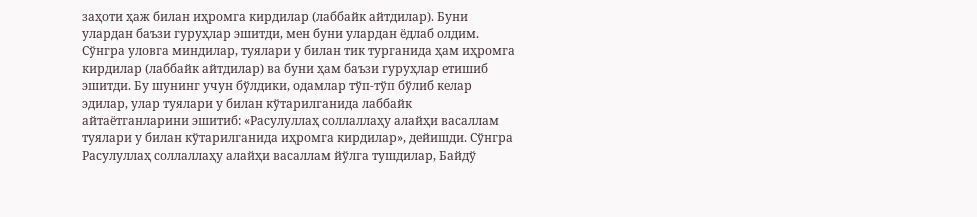заҳоти ҳаж билан иҳромга кирдилар (лаббайк айтдилар). Буни улардан баъзи гуруҳлар эшитди, мен буни улардан ёдлаб олдим. Сўнгра уловга миндилар, туялари у билан тик турганида ҳам иҳромга кирдилар (лаббайк айтдилар) ва буни ҳам баъзи гуруҳлар етишиб эшитди. Бу шунинг учун бўлдики, одамлар тўп-тўп бўлиб келар эдилар, улар туялари у билан кўтарилганида лаббайк айтаётганларини эшитиб: «Расулуллаҳ соллаллаҳу алайҳи васаллам туялари у билан кўтарилганида иҳромга кирдилар», дейишди. Сўнгра Расулуллаҳ соллаллаҳу алайҳи васаллам йўлга тушдилар, Байдў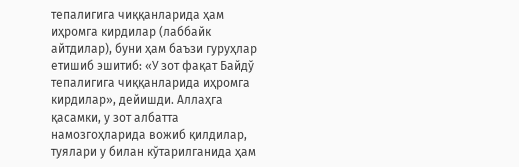тепалигига чиққанларида ҳам иҳромга кирдилар (лаббайк айтдилар), буни ҳам баъзи гуруҳлар етишиб эшитиб: «У зот фақат Байдў тепалигига чиққанларида иҳромга кирдилар», дейишди. Аллаҳга қасамки, у зот албатта намозгоҳларида вожиб қилдилар, туялари у билан кўтарилганида ҳам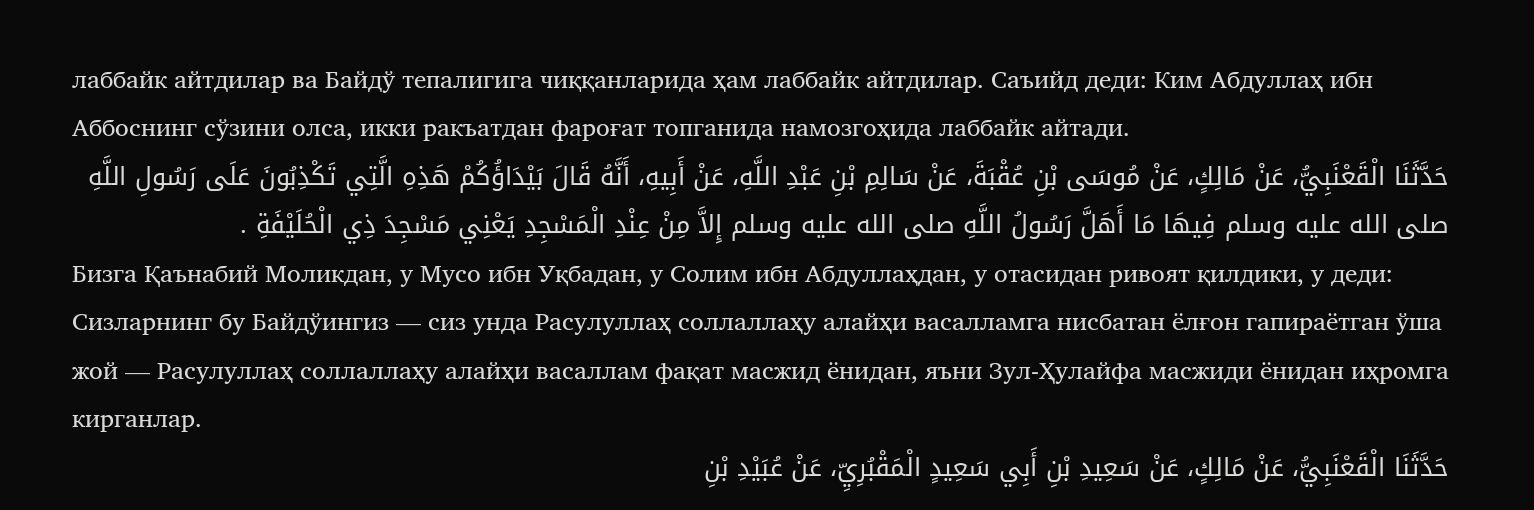лаббайк айтдилар ва Байдў тепалигига чиққанларида ҳам лаббайк айтдилар. Саъийд деди: Ким Абдуллаҳ ибн Аббоснинг сўзини олса, икки ракъатдан фароғат топганида намозгоҳида лаббайк айтади.
حَدَّثَنَا الْقَعْنَبِيُّ، عَنْ مَالِكٍ، عَنْ مُوسَى بْنِ عُقْبَةَ، عَنْ سَالِمِ بْنِ عَبْدِ اللَّهِ، عَنْ أَبِيهِ، أَنَّهُ قَالَ بَيْدَاؤُكُمْ هَذِهِ الَّتِي تَكْذِبُونَ عَلَى رَسُولِ اللَّهِ صلى الله عليه وسلم فِيهَا مَا أَهَلَّ رَسُولُ اللَّهِ صلى الله عليه وسلم إِلاَّ مِنْ عِنْدِ الْمَسْجِدِ يَعْنِي مَسْجِدَ ذِي الْحُلَيْفَةِ .
Бизга Қаънабий Моликдан, у Мусо ибн Уқбадан, у Солим ибн Абдуллаҳдан, у отасидан ривоят қилдики, у деди: Сизларнинг бу Байдўингиз — сиз унда Расулуллаҳ соллаллаҳу алайҳи васалламга нисбатан ёлғон гапираётган ўша жой — Расулуллаҳ соллаллаҳу алайҳи васаллам фақат масжид ёнидан, яъни Зул-Ҳулайфа масжиди ёнидан иҳромга кирганлар.
حَدَّثَنَا الْقَعْنَبِيُّ، عَنْ مَالِكٍ، عَنْ سَعِيدِ بْنِ أَبِي سَعِيدٍ الْمَقْبُرِيِّ، عَنْ عُبَيْدِ بْنِ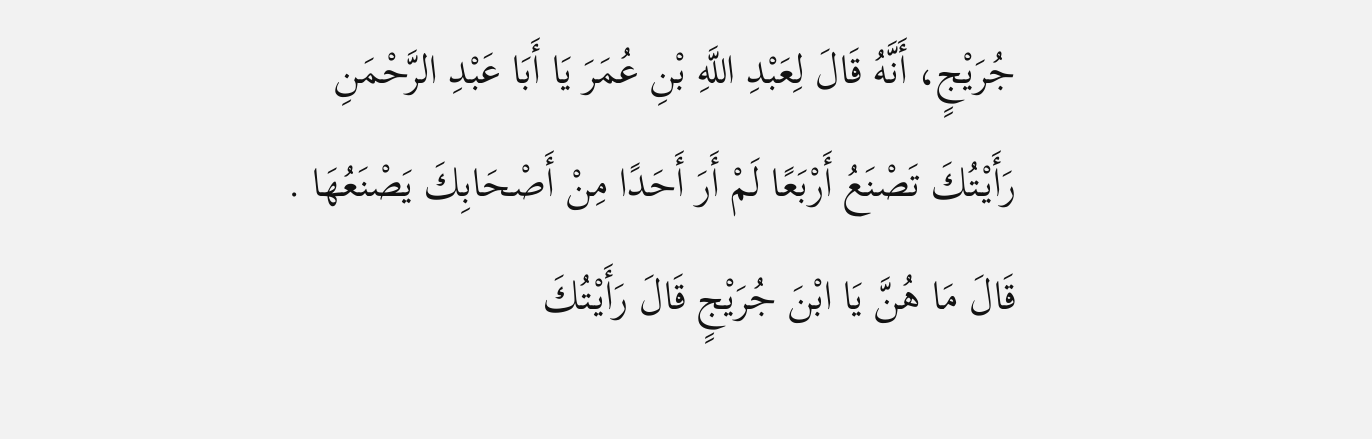جُرَيْجٍ، أَنَّهُ قَالَ لِعَبْدِ اللَّهِ بْنِ عُمَرَ يَا أَبَا عَبْدِ الرَّحْمَنِ رَأَيْتُكَ تَصْنَعُ أَرْبَعًا لَمْ أَرَ أَحَدًا مِنْ أَصْحَابِكَ يَصْنَعُهَا . قَالَ مَا هُنَّ يَا ابْنَ جُرَيْجٍ قَالَ رَأَيْتُكَ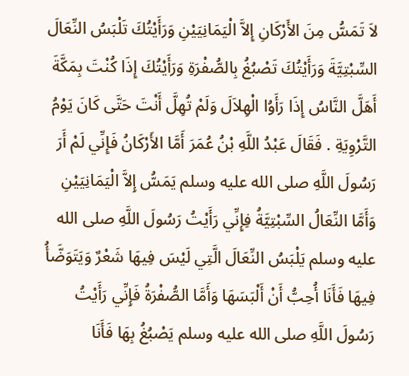لاَ تَمَسُّ مِنَ الأَرْكَانِ إِلاَّ الْيَمَانِيَيْنِ وَرَأَيْتُكَ تَلْبَسُ النِّعَالَ السِّبْتِيَّةَ وَرَأَيْتُكَ تَصْبُغُ بِالصُّفْرَةِ وَرَأَيْتُكَ إِذَا كُنْتَ بِمَكَّةَ أَهَلَّ النَّاسُ إِذَا رَأَوُا الْهِلاَلَ وَلَمْ تُهِلَّ أَنْتَ حَتَّى كَانَ يَوْمُ التَّرْوِيَةِ . فَقَالَ عَبْدُ اللَّهِ بْنُ عُمَرَ أَمَّا الأَرْكَانُ فَإِنِّي لَمْ أَرَ رَسُولَ اللَّهِ صلى الله عليه وسلم يَمَسُّ إِلاَّ الْيَمَانِيَيْنِ وَأَمَّا النِّعَالُ السِّبْتِيَّةُ فِإِنِّي رَأَيْتُ رَسُولَ اللَّهِ صلى الله عليه وسلم يَلْبَسُ النِّعَالَ الَّتِي لَيْسَ فِيهَا شَعْرٌ وَيَتَوَضَّأُ فِيهَا فَأَنَا أُحِبُّ أَنْ أَلْبَسَهَا وَأَمَّا الصُّفْرَةُ فَإِنِّي رَأَيْتُ رَسُولَ اللَّهِ صلى الله عليه وسلم يَصْبُغُ بِهَا فَأَنَا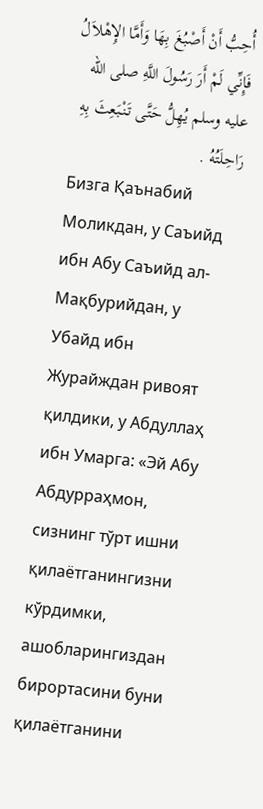أُحِبُّ أَنْ أَصْبُغَ بِهَا وَأَمَّا الإِهْلاَلُ فَإِنِّي لَمْ أَرَ رَسُولَ اللَّهِ صلى الله عليه وسلم يُهِلُّ حَتَّى تَنْبَعِثَ بِهِ رَاحِلَتُهُ .
Бизга Қаънабий Моликдан, у Саъийд ибн Абу Саъийд ал-Мақбурийдан, у Убайд ибн Журайждан ривоят қилдики, у Абдуллаҳ ибн Умарга: «Эй Абу Абдурраҳмон, сизнинг тўрт ишни қилаётганингизни кўрдимки, ашобларингиздан бирортасини буни қилаётганини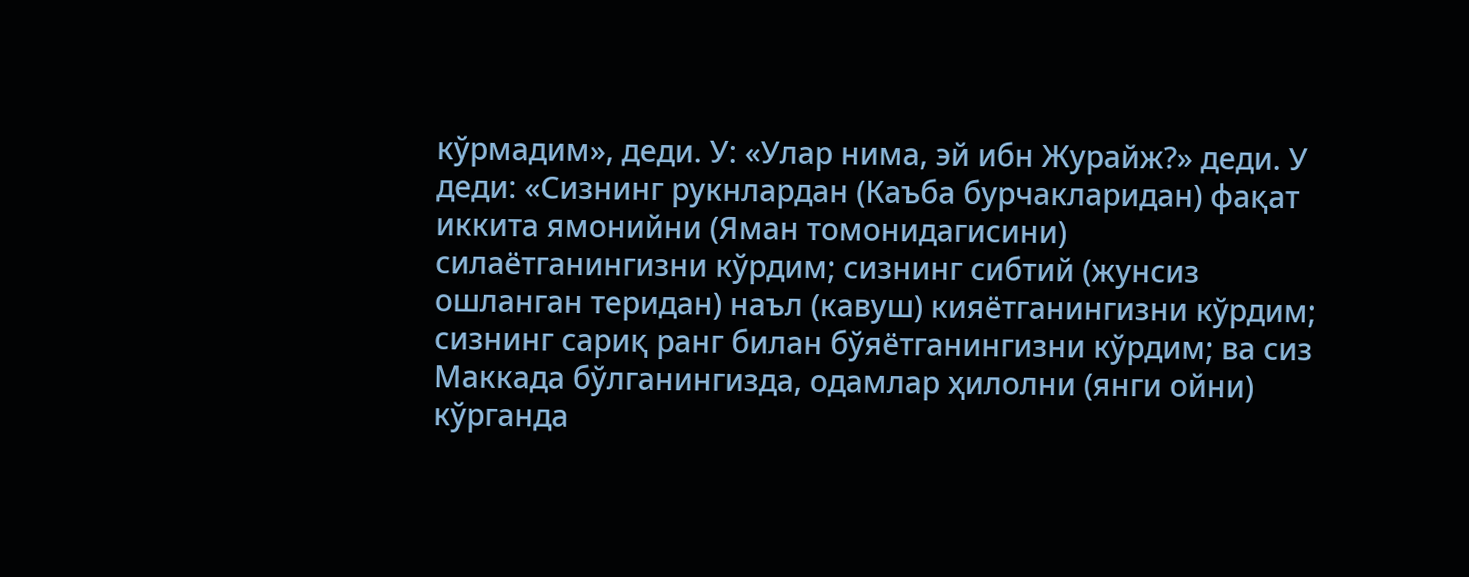кўрмадим», деди. У: «Улар нима, эй ибн Журайж?» деди. У деди: «Сизнинг рукнлардан (Каъба бурчакларидан) фақат иккита ямонийни (Яман томонидагисини) силаётганингизни кўрдим; сизнинг сибтий (жунсиз ошланган теридан) наъл (кавуш) кияётганингизни кўрдим; сизнинг сариқ ранг билан бўяётганингизни кўрдим; ва сиз Маккада бўлганингизда, одамлар ҳилолни (янги ойни) кўрганда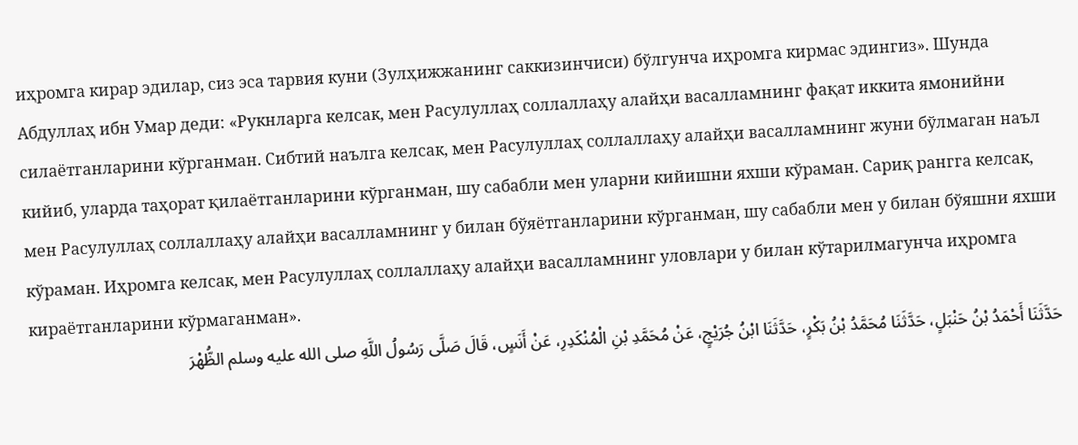иҳромга кирар эдилар, сиз эса тарвия куни (Зулҳижжанинг саккизинчиси) бўлгунча иҳромга кирмас эдингиз». Шунда Абдуллаҳ ибн Умар деди: «Рукнларга келсак, мен Расулуллаҳ соллаллаҳу алайҳи васалламнинг фақат иккита ямонийни силаётганларини кўрганман. Сибтий наълга келсак, мен Расулуллаҳ соллаллаҳу алайҳи васалламнинг жуни бўлмаган наъл кийиб, уларда таҳорат қилаётганларини кўрганман, шу сабабли мен уларни кийишни яхши кўраман. Сариқ рангга келсак, мен Расулуллаҳ соллаллаҳу алайҳи васалламнинг у билан бўяётганларини кўрганман, шу сабабли мен у билан бўяшни яхши кўраман. Иҳромга келсак, мен Расулуллаҳ соллаллаҳу алайҳи васалламнинг уловлари у билан кўтарилмагунча иҳромга кираётганларини кўрмаганман».
حَدَّثَنَا أَحْمَدُ بْنُ حَنْبَلٍ، حَدَّثَنَا مُحَمَّدُ بْنُ بَكْرٍ، حَدَّثَنَا ابْنُ جُرَيْجٍ، عَنْ مُحَمَّدِ بْنِ الْمُنْكَدِرِ، عَنْ أَنَسٍ، قَالَ صَلَّى رَسُولُ اللَّهِ صلى الله عليه وسلم الظُّهْرَ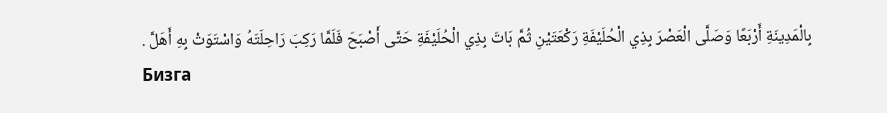بِالْمَدِينَةِ أَرْبَعًا وَصَلَّى الْعَصْرَ بِذِي الْحُلَيْفَةِ رَكْعَتَيْنِ ثُمَّ بَاتَ بِذِي الْحُلَيْفَةِ حَتَّى أَصْبَحَ فَلَمَّا رَكِبَ رَاحِلَتَهُ وَاسْتَوَتْ بِهِ أَهَلَّ .
Бизга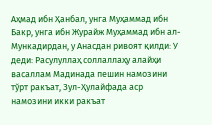Аҳмад ибн Ҳанбал, унга Муҳаммад ибн Бакр, унга ибн Журайж Муҳаммад ибн ал-Мункадирдан, у Анасдан ривоят қилди: У деди: Расулуллаҳ соллаллаҳу алайҳи васаллам Мадинада пешин намозини тўрт ракъат, Зул-Ҳулайфада аср намозини икки ракъат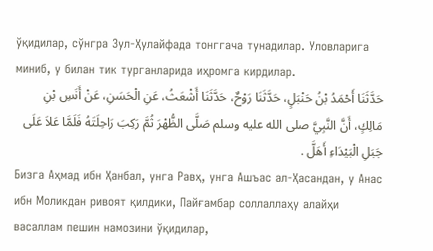ўқидилар, сўнгра Зул-Ҳулайфада тонггача тунадилар. Уловларига миниб, у билан тик турганларида иҳромга кирдилар.
حَدَّثَنَا أَحْمَدُ بْنُ حَنْبَلٍ، حَدَّثَنَا رَوْحٌ، حَدَّثَنَا أَشْعَثُ، عَنِ الْحَسَنِ، عَنْ أَنَسِ بْنِ مَالِكٍ، أَنَّ النَّبِيَّ صلى الله عليه وسلم صَلَّى الظُّهْرَ ثُمَّ رَكِبَ رَاحِلَتَهُ فَلَمَّا عَلاَ عَلَى جَبَلِ الْبَيْدَاءِ أَهَلَّ .
Бизга Аҳмад ибн Ҳанбал, унга Равҳ, унга Ашъас ал-Ҳасандан, у Анас ибн Моликдан ривоят қилдики, Пайғамбар соллаллаҳу алайҳи васаллам пешин намозини ўқидилар,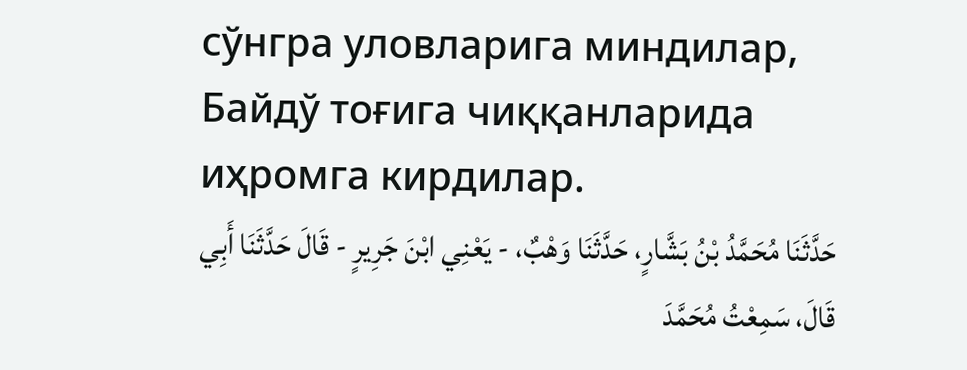сўнгра уловларига миндилар, Байдў тоғига чиққанларида иҳромга кирдилар.
حَدَّثَنَا مُحَمَّدُ بْنُ بَشَّارٍ، حَدَّثَنَا وَهْبٌ، - يَعْنِي ابْنَ جَرِيرٍ - قَالَ حَدَّثَنَا أَبِي قَالَ، سَمِعْتُ مُحَمَّدَ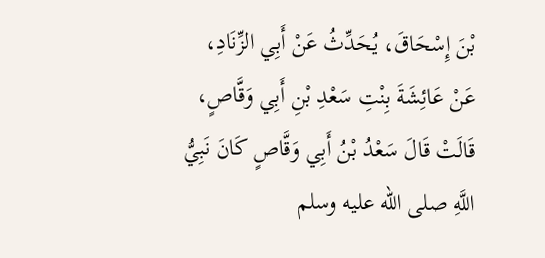بْنَ إِسْحَاقَ، يُحَدِّثُ عَنْ أَبِي الزِّنَادِ، عَنْ عَائِشَةَ بِنْتِ سَعْدِ بْنِ أَبِي وَقَّاصٍ، قَالَتْ قَالَ سَعْدُ بْنُ أَبِي وَقَّاصٍ كَانَ نَبِيُّ اللَّهِ صلى الله عليه وسلم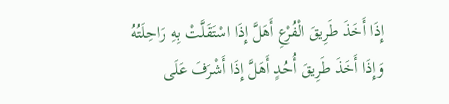إِذَا أَخَذَ طَرِيقَ الْفُرْعِ أَهَلَّ إِذَا اسْتَقَلَّتْ بِهِ رَاحِلَتُهُ وَإِذَا أَخَذَ طَرِيقَ أُحُدٍ أَهَلَّ إِذَا أَشْرَفَ عَلَى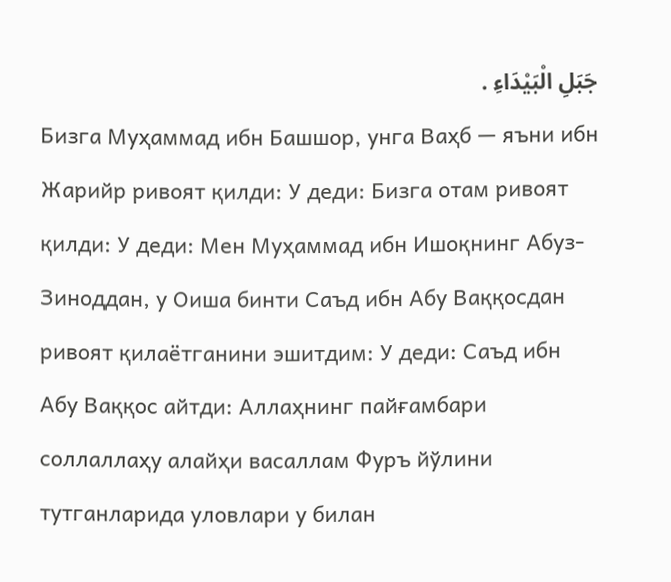جَبَلِ الْبَيْدَاءِ .
Бизга Муҳаммад ибн Башшор, унга Ваҳб — яъни ибн Жарийр ривоят қилди: У деди: Бизга отам ривоят қилди: У деди: Мен Муҳаммад ибн Ишоқнинг Абуз-Зиноддан, у Оиша бинти Саъд ибн Абу Ваққосдан ривоят қилаётганини эшитдим: У деди: Саъд ибн Абу Ваққос айтди: Аллаҳнинг пайғамбари соллаллаҳу алайҳи васаллам Фуръ йўлини тутганларида уловлари у билан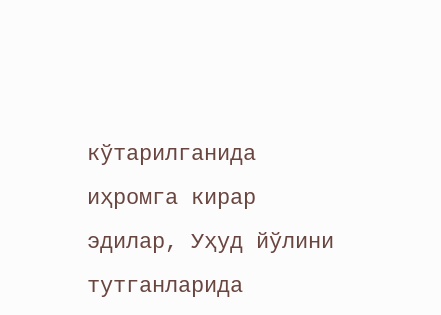кўтарилганида иҳромга кирар эдилар, Уҳуд йўлини тутганларида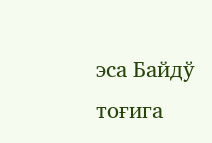эса Байдў тоғига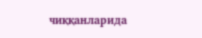чиққанларида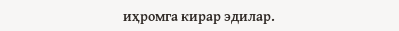иҳромга кирар эдилар.